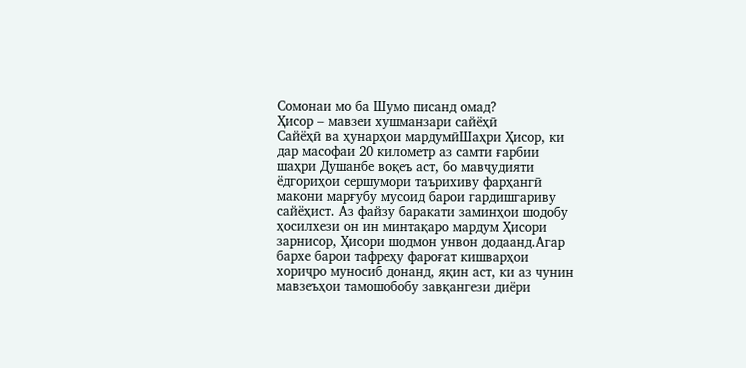Сомонаи мо ба Шумо писанд омад?
Ҳисор – мавзеи хушманзари сайёҳӣ
Сайёҳӣ ва ҳунарҳои мардумӣШаҳри Ҳисор, ки дар масофаи 20 километр аз самти ғарбии шаҳри Душанбе воқеъ аст, бо мавҷудияти ёдгориҳои сершумори таърихиву фарҳангӣ макони марғубу мусоид барои гардишгариву сайёҳист. Аз файзу баракати заминҳои шодобу ҳосилхези он ин минтақаро мардум Ҳисори зарнисор, Ҳисори шодмон унвон додаанд.Агар бархе барои тафреҳу фароғат кишварҳои хориҷро муносиб донанд, яқин аст, ки аз чунин мавзеъҳои тамошобобу завқангези диёри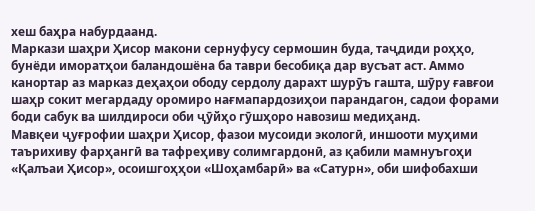хеш баҳра набурдаанд.
Маркази шаҳри Ҳисор макони сернуфусу сермошин буда, таҷдиди роҳҳо, бунёди иморатҳои баландошёна ба таври бесобиқа дар вусъат аст. Аммо канортар аз марказ деҳаҳои ободу сердолу дарахт шурӯъ гашта, шӯру ғавғои шаҳр сокит мегардаду оромиро нағмапардозиҳои парандагон, садои форами боди сабук ва шилдироси оби ҷӯйҳо гӯшҳоро навозиш медиҳанд.
Мавқеи ҷуғрофии шаҳри Ҳисор, фазои мусоиди экологӣ, иншооти муҳими таърихиву фарҳангӣ ва тафреҳиву солимгардонӣ, аз қабили мамнуъгоҳи «Қалъаи Ҳисор», осоишгоҳҳои «Шоҳамбарӣ» ва «Сатурн», оби шифобахши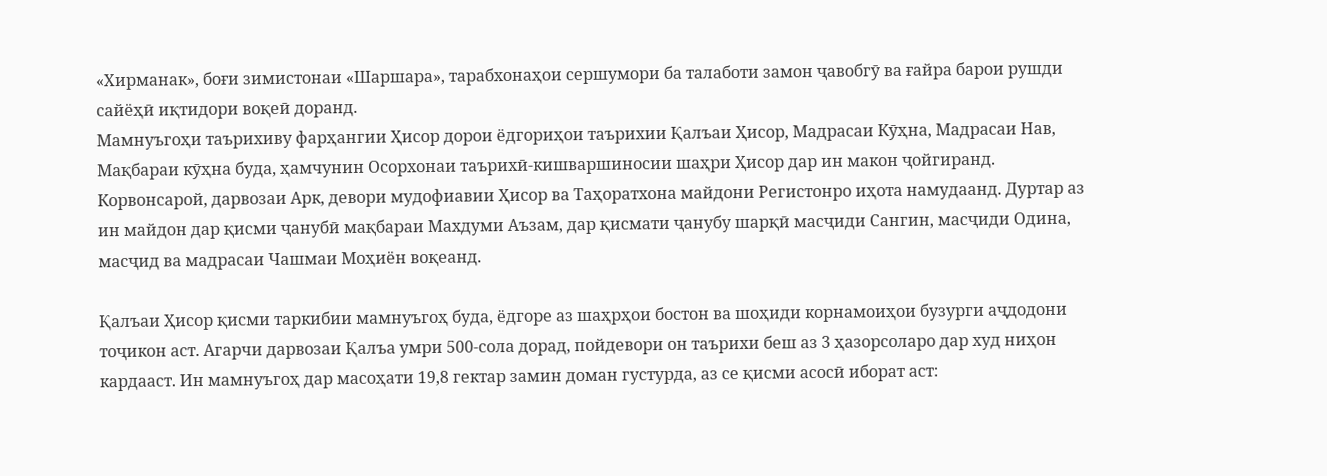«Хирманак», боғи зимистонаи «Шаршара», тарабхонаҳои сершумори ба талаботи замон ҷавобгӯ ва ғайра барои рушди сайёҳӣ иқтидори воқеӣ доранд.
Мамнуъгоҳи таърихиву фарҳангии Ҳисор дорои ёдгориҳои таърихии Қалъаи Ҳисор, Мадрасаи Кӯҳна, Мадрасаи Нав, Мақбараи кӯҳна буда, ҳамчунин Осорхонаи таърихӣ-кишваршиносии шаҳри Ҳисор дар ин макон ҷойгиранд. Корвонсарой, дарвозаи Арк, девори мудофиавии Ҳисор ва Таҳоратхона майдони Регистонро иҳота намудаанд. Дуртар аз ин майдон дар қисми ҷанубӣ мақбараи Махдуми Аъзам, дар қисмати ҷанубу шарқӣ масҷиди Сангин, масҷиди Одина, масҷид ва мадрасаи Чашмаи Моҳиён воқеанд.

Қалъаи Ҳисор қисми таркибии мамнуъгоҳ буда, ёдгоре аз шаҳрҳои бостон ва шоҳиди корнамоиҳои бузурги аҷдодони тоҷикон аст. Агарчи дарвозаи Қалъа умри 500-сола дорад, пойдевори он таърихи беш аз 3 ҳазорсоларо дар худ ниҳон кардааст. Ин мамнуъгоҳ дар масоҳати 19,8 гектар замин доман густурда, аз се қисми асосӣ иборат аст: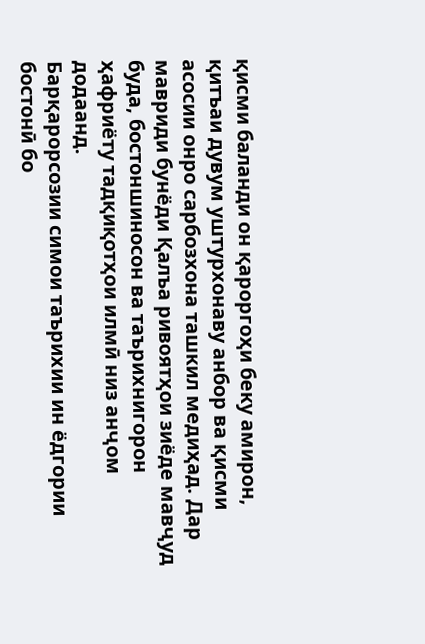қисми баланди он қароргоҳи беку амирон, қитъаи дувум уштурхонаву анбор ва қисми асосии онро сарбозхона ташкил медиҳад. Дар мавриди бунёди Қалъа ривоятҳои зиёде мавҷуд буда, бостоншиносон ва таърихнигорон ҳафриёту тадқиқотҳои илмӣ низ анҷом додаанд.
Барқарорсозии симои таърихии ин ёдгории бостонӣ бо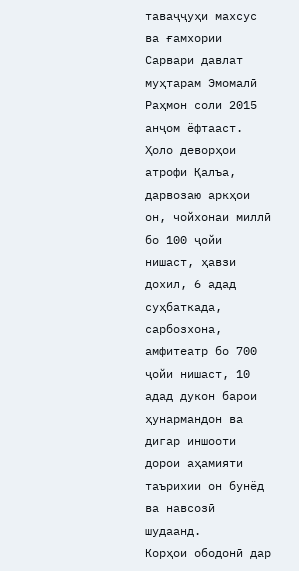таваҷҷуҳи махсус ва ғамхории Сарвари давлат муҳтарам Эмомалӣ Раҳмон соли 2015 анҷом ёфтааст. Ҳоло деворҳои атрофи Қалъа, дарвозаю аркҳои он, чойхонаи миллӣ бо 100 ҷойи нишаст, ҳавзи дохил, 6 адад суҳбаткада, сарбозхона, амфитеатр бо 700 ҷойи нишаст, 10 адад дукон барои ҳунармандон ва дигар иншооти дорои аҳамияти таърихии он бунёд ва навсозӣ шудаанд.
Корҳои ободонӣ дар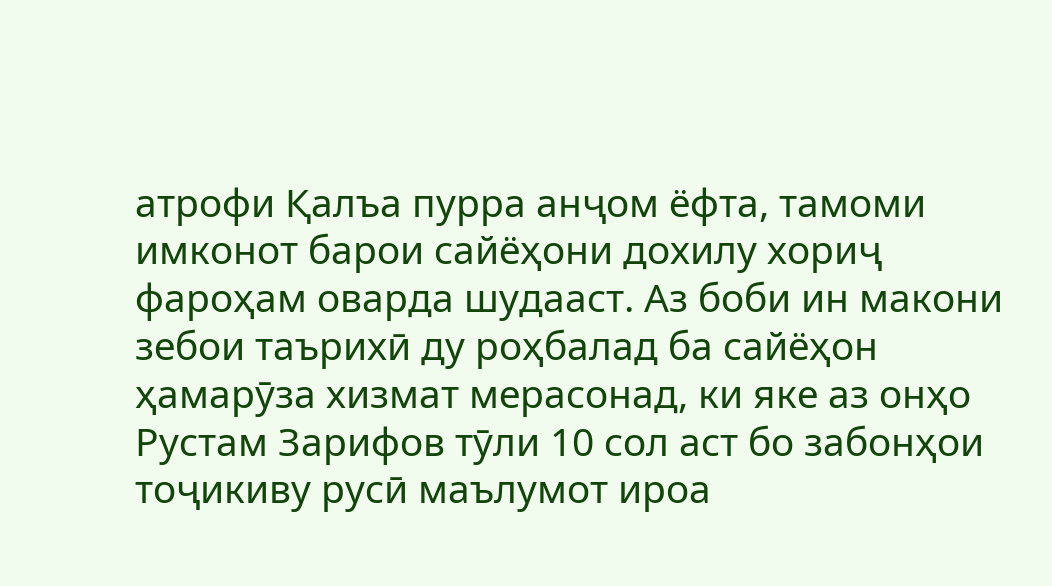атрофи Қалъа пурра анҷом ёфта, тамоми имконот барои сайёҳони дохилу хориҷ фароҳам оварда шудааст. Аз боби ин макони зебои таърихӣ ду роҳбалад ба сайёҳон ҳамарӯза хизмат мерасонад, ки яке аз онҳо Рустам Зарифов тӯли 10 сол аст бо забонҳои тоҷикиву русӣ маълумот ироа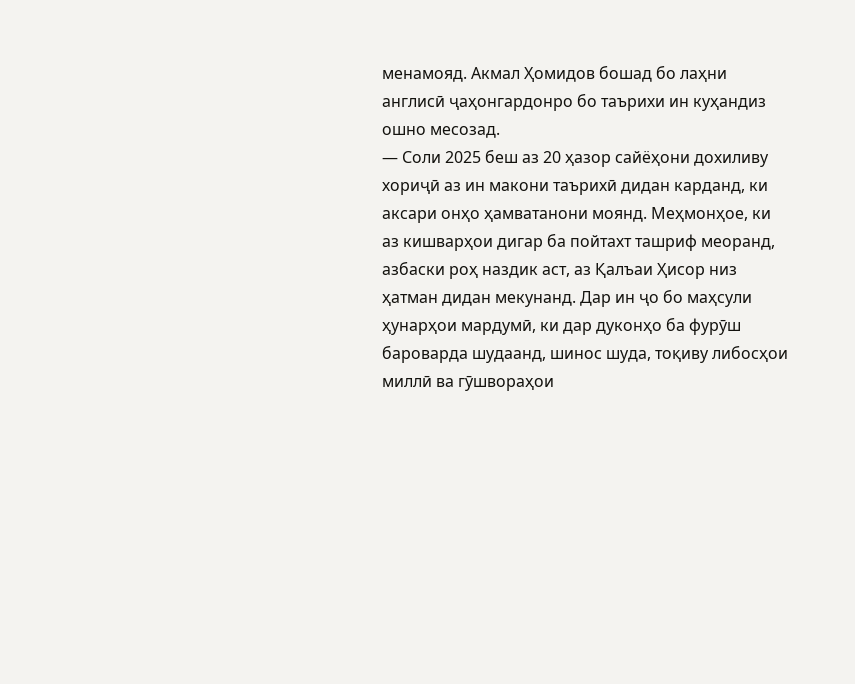менамояд. Акмал Ҳомидов бошад бо лаҳни англисӣ ҷаҳонгардонро бо таърихи ин куҳандиз ошно месозад.
— Соли 2025 беш аз 20 ҳазор сайёҳони дохиливу хориҷӣ аз ин макони таърихӣ дидан карданд, ки аксари онҳо ҳамватанони моянд. Меҳмонҳое, ки аз кишварҳои дигар ба пойтахт ташриф меоранд, азбаски роҳ наздик аст, аз Қалъаи Ҳисор низ ҳатман дидан мекунанд. Дар ин ҷо бо маҳсули ҳунарҳои мардумӣ, ки дар дуконҳо ба фурӯш бароварда шудаанд, шинос шуда, тоқиву либосҳои миллӣ ва гӯшвораҳои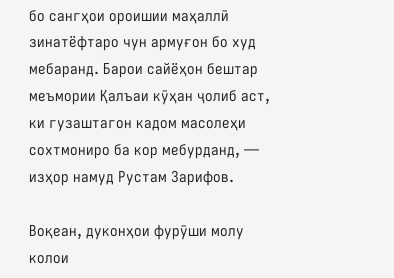бо сангҳои ороишии маҳаллӣ зинатёфтаро чун армуғон бо худ мебаранд. Барои сайёҳон бештар меъмории Қалъаи кӯҳан ҷолиб аст, ки гузаштагон кадом масолеҳи сохтмониро ба кор мебурданд, — изҳор намуд Рустам Зарифов.

Воқеан, дуконҳои фурӯши молу колои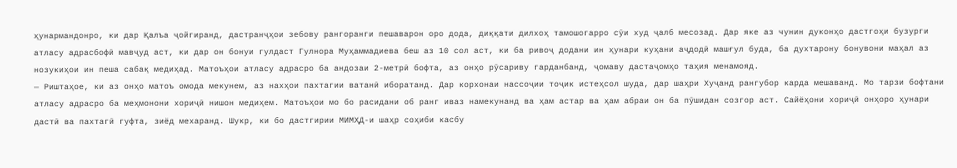ҳунармандонро, ки дар Қалъа ҷойгиранд, дастранҷҳои зебову рангоранги пешаварон оро дода, диққати дилхоҳ тамошогарро сӯи худ ҷалб месозад. Дар яке аз чунин дуконҳо дастгоҳи бузурги атласу адрасбофӣ мавҷуд аст, ки дар он бонуи гулдаст Гулнора Муҳаммадиева беш аз 10 сол аст, ки ба ривоҷ додани ин ҳунари куҳани аҷдодӣ машғул буда, ба духтарону бонувони маҳал аз нозукиҳои ин пеша сабақ медиҳад. Матоъҳои атласу адрасро ба андозаи 2-метрӣ бофта, аз онҳо рӯсариву гарданбанд, ҷомаву дастаҷомҳо таҳия менамояд.
— Риштаҳое, ки аз онҳо матоъ омода мекунем, аз нахҳои пахтагии ватанӣ иборатанд. Дар корхонаи нассоҷии тоҷик истеҳсол шуда, дар шаҳри Хуҷанд рангубор карда мешаванд. Мо тарзи бофтани атласу адрасро ба меҳмонони хориҷӣ нишон медиҳем. Матоъҳои мо бо расидани об ранг иваз намекунанд ва ҳам астар ва ҳам абраи он ба пӯшидан созгор аст. Сайёҳони хориҷӣ онҳоро ҳунари дастӣ ва пахтагӣ гуфта, зиёд мехаранд. Шукр, ки бо дастгирии МИМҲД-и шаҳр соҳиби касбу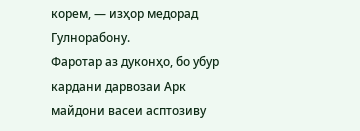корем, — изҳор медорад Гулнорабону.
Фаротар аз дуконҳо, бо убур кардани дарвозаи Арк майдони васеи асптозиву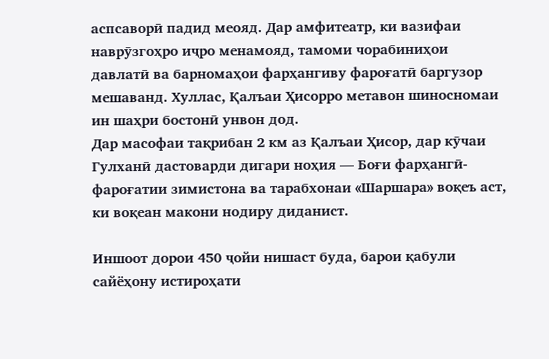аспсаворӣ падид меояд. Дар амфитеатр, ки вазифаи наврӯзгоҳро иҷро менамояд, тамоми чорабиниҳои давлатӣ ва барномаҳои фарҳангиву фароғатӣ баргузор мешаванд. Хуллас, Қалъаи Ҳисорро метавон шиносномаи ин шаҳри бостонӣ унвон дод.
Дар масофаи тақрибан 2 км аз Қалъаи Ҳисор, дар кӯчаи Гулханӣ дастоварди дигари ноҳия — Боғи фарҳангӣ-фароғатии зимистона ва тарабхонаи «Шаршара» воқеъ аст, ки воқеан макони нодиру диданист.

Иншоот дорои 450 ҷойи нишаст буда, барои қабули сайёҳону истироҳати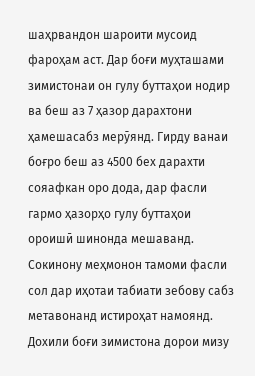шаҳрвандон шароити мусоид фароҳам аст. Дар боғи муҳташами зимистонаи он гулу буттаҳои нодир ва беш аз 7 ҳазор дарахтони ҳамешасабз мерӯянд. Гирду ванаи боғро беш аз 4500 бех дарахти сояафкан оро дода, дар фасли гармо ҳазорҳо гулу буттаҳои ороишӣ шинонда мешаванд. Сокинону меҳмонон тамоми фасли сол дар иҳотаи табиати зебову сабз метавонанд истироҳат намоянд. Дохили боғи зимистона дорои мизу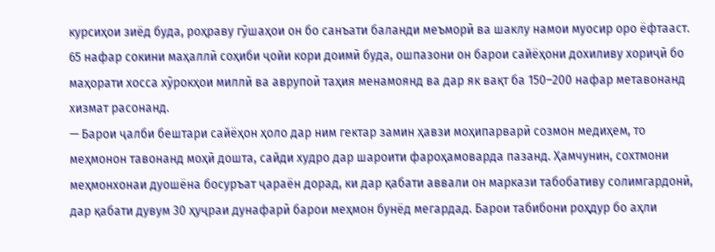курсиҳои зиёд буда, роҳраву гӯшаҳои он бо санъати баланди меъморӣ ва шаклу намои муосир оро ёфтааст. 65 нафар сокини маҳаллӣ соҳиби ҷойи кори доимӣ буда, ошпазони он барои сайёҳони дохиливу хориҷӣ бо маҳорати хосса хӯрокҳои миллӣ ва аврупоӣ таҳия менамоянд ва дар як вақт ба 150–200 нафар метавонанд хизмат расонанд.
— Барои ҷалби бештари сайёҳон ҳоло дар ним гектар замин ҳавзи моҳипарварӣ созмон медиҳем, то меҳмонон тавонанд моҳӣ дошта, сайди худро дар шароити фароҳамоварда пазанд. Ҳамчунин, сохтмони меҳмонхонаи дуошёна босуръат ҷараён дорад, ки дар қабати аввали он маркази табобативу солимгардонӣ, дар қабати дувум 30 ҳуҷраи дунафарӣ барои меҳмон бунёд мегардад. Барои табибони роҳдур бо аҳли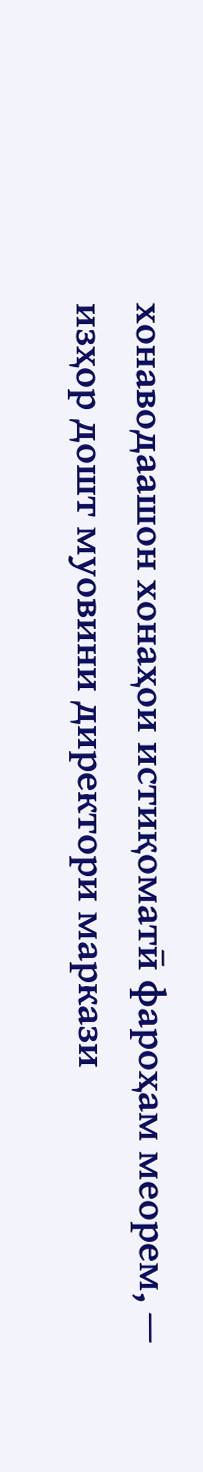хонаводаашон хонаҳои истиқоматӣ фароҳам меорем, — изҳор дошт муовини директори маркази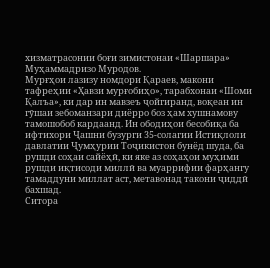хизматрасонии боғи зимистонаи «Шаршара» Муҳаммадризо Муродов.
Мурғҳои лазизу номдори Қараев, макони тафреҳии «Ҳавзи мурғобиҳо», тарабхонаи «Шоми Қалъа», ки дар ин мавзеъ ҷойгиранд, воқеан ин гӯшаи зебоманзари диёрро боз ҳам хушнамову тамошобоб кардаанд. Ин ободиҳои бесобиқа ба ифтихори Ҷашни бузурги 35-солагии Истиқлоли давлатии Ҷумҳурии Тоҷикистон бунёд шуда, ба рушди соҳаи сайёҳӣ, ки яке аз соҳаҳои муҳими рушди иқтисоди миллӣ ва муаррифии фарҳангу тамаддуни миллат аст, метавонад такони ҷиддӣ бахшад.
Ситора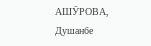АШӮРОВА,
Душанбе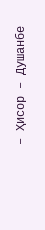– Ҳисор – Душанбе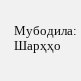Мубодила:
Шарҳҳо